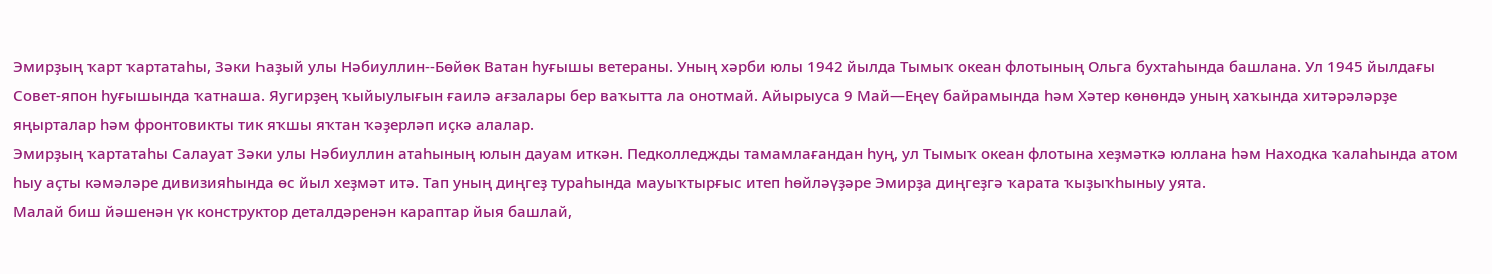Эмирҙың ҡарт ҡартатаһы, Зәки Һаҙый улы Нәбиуллин--Бөйөк Ватан һуғышы ветераны. Уның хәрби юлы 1942 йылда Тымыҡ океан флотының Ольга бухтаһында башлана. Ул 1945 йылдағы Совет-япон һуғышында ҡатнаша. Яугирҙең ҡыйыулығын ғаилә ағзалары бер ваҡытта ла онотмай. Айырыуса 9 Май—Еңеү байрамында һәм Хәтер көнөндә уның хаҡында хитәрәләрҙе яңырталар һәм фронтовикты тик яҡшы яҡтан ҡәҙерләп иҫкә алалар.
Эмирҙың ҡартатаһы Салауат Зәки улы Нәбиуллин атаһының юлын дауам иткән. Педколледжды тамамлағандан һуң, ул Тымыҡ океан флотына хеҙмәткә юллана һәм Находка ҡалаһында атом һыу аҫты кәмәләре дивизияһында өс йыл хеҙмәт итә. Тап уның диңгеҙ тураһында мауыҡтырғыс итеп һөйләүҙәре Эмирҙа диңгеҙгә ҡарата ҡыҙыҡһыныу уята.
Малай биш йәшенән үк конструктор деталдәренән караптар йыя башлай,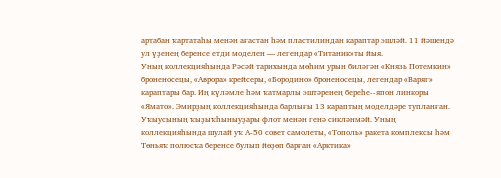артабан ҡартатаһы менән ағастан һәм пластилиндан караптар эшләй. 11 йәшендә ул үҙенең беренсе етди моделен — легендар «Титаник»ты йыя.
Уның коллекцияһында Рәсәй тарихында мөһим урын биләгән «Князь Потемкин» броненосецы, «Аврора» крейсеры, «Бородино» броненосецы, легендар «Варяг» караптары бар. Иң күләмле һәм ҡатмарлы эштәренең береһе--япон линкоры «Ямато». Эмирҙың коллекцияһында барлығы 13 караптың моделдәре тупланған.
Уҡыусының ҡыҙыҡһыныуҙары флот менән генә сикләнмәй. Уның коллекцияһында шулай уҡ А-50 совет самолеты, «Тополь» ракета комплексы һәм Төньяҡ полюсҡа беренсе булып йөҙөп барған «Арктика»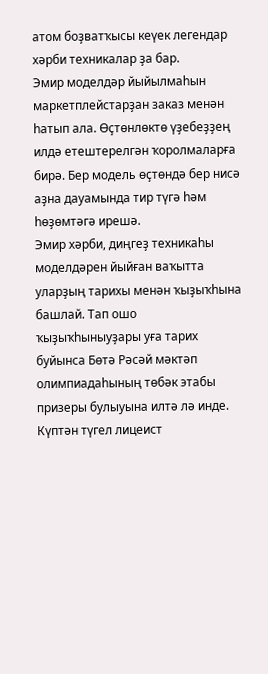атом боҙватҡысы кеүек легендар хәрби техникалар ҙа бар.
Эмир моделдәр йыйылмаһын маркетплейстарҙан заказ менән һатып ала. Өҫтөнлөктө үҙебеҙҙең илдә етештерелгән ҡоролмаларға бирә. Бер модель өҫтөндә бер нисә аҙна дауамында тир түгә һәм һөҙөмтәгә ирешә.
Эмир хәрби, диңгеҙ техникаһы моделдәрен йыйған ваҡытта уларҙың тарихы менән ҡыҙыҡһына башлай. Тап ошо ҡыҙыҡһыныуҙары уға тарих буйынса Бөтә Рәсәй мәктәп олимпиадаһының төбәк этабы призеры булыуына илтә лә инде.
Күптән түгел лицеист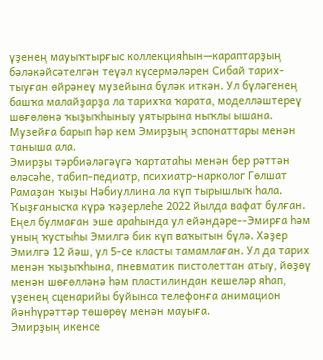үҙенең мауыҡтырғыс коллекцияһын—караптарҙың бәләкәйсәтелгән теүәл күсермәләрен Сибай тарих-тыуған өйрәнеү музейына бүләк иткән. Ул бүләгенең башҡа малайҙарҙа ла тарихҡа ҡарата, моделләштереү шөғөлөнә ҡыҙыҡһыныу уятырына ныҡлы ышана. Музейға барып һәр кем Эмирҙың эспонаттары менән таныша ала.
Эмирҙы тәрбиәләгәүгә ҡартатаһы менән бер рәттән өләсәһе, табип-педиатр, психиатр-нарколог Гөлшат Рамаҙан ҡыҙы Нәбиуллина ла күп тырышлыҡ һала. Ҡыҙғанысҡа күрә ҡәҙерлеһе 2022 йылда вафат булған. Еңел булмаған эше араһында ул ейәндәре--Эмирға һәм уның ҡустыһы Эмилгә бик күп ваҡытын бүлә. Хәҙер Эмилгә 12 йәш, ул 5-се класты тамамлаған. Ул да тарих менән ҡыҙыҡһына, пневматик пистолеттан атыу, йөҙөү менән шөғөлләнә һәм пластилиндан кешеләр яһап, үҙенең сценарийы буйынса телефонға анимацион йәнһүрәттәр төшөрөү менән мауыға.
Эмирҙың икенсе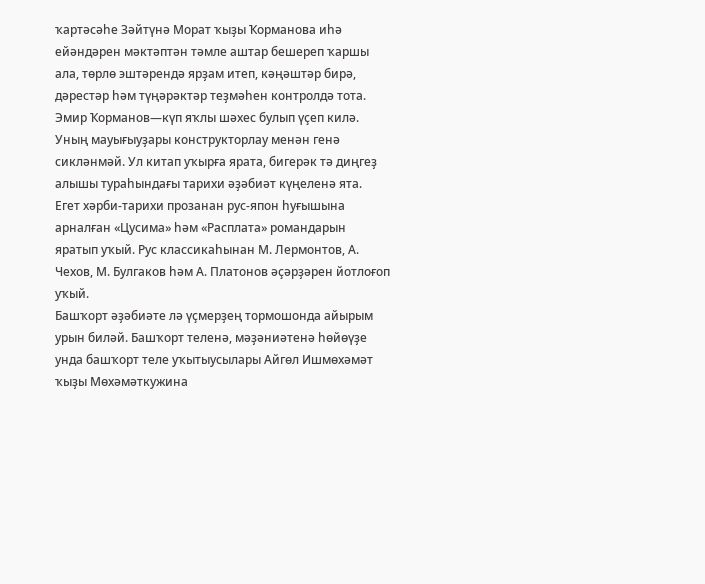ҡартәсәһе Зәйтүнә Морат ҡыҙы Ҡорманова иһә ейәндәрен мәктәптән тәмле аштар бешереп ҡаршы ала, төрлө эштәрендә ярҙам итеп, кәңәштәр бирә, дәрестәр һәм түңәрәктәр теҙмәһен контролдә тота.
Эмир Ҡорманов—күп яҡлы шәхес булып үҫеп килә. Уның мауығыуҙары конструкторлау менән генә сикләнмәй. Ул китап уҡырға ярата, бигерәк тә диңгеҙ алышы тураһындағы тарихи әҙәбиәт күңеленә ята.
Егет хәрби-тарихи прозанан рус-япон һуғышына арналған «Цусима» һәм «Расплата» романдарын яратып уҡый. Рус классикаһынан М. Лермонтов, А. Чехов, М. Булгаков һәм А. Платонов әҫәрҙәрен йотлоғоп уҡый.
Башҡорт әҙәбиәте лә үҫмерҙең тормошонда айырым урын биләй. Башҡорт теленә, мәҙәниәтенә һөйөүҙе унда башҡорт теле уҡытыусылары Айгөл Ишмөхәмәт ҡыҙы Мөхәмәткужина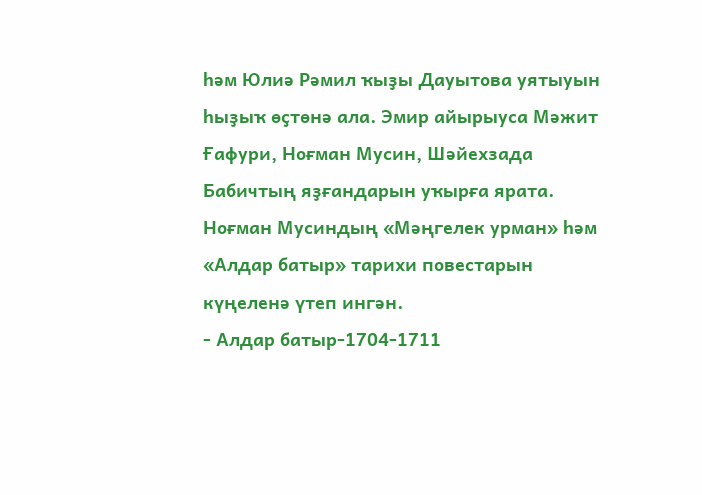һәм Юлиә Рәмил ҡыҙы Дауытова уятыуын һыҙыҡ өҫтөнә ала. Эмир айырыуса Мәжит Ғафури, Ноғман Мусин, Шәйехзада Бабичтың яҙғандарын уҡырға ярата. Ноғман Мусиндың «Мәңгелек урман» һәм «Алдар батыр» тарихи повестарын күңеленә үтеп ингән.
- Алдар батыр-1704-1711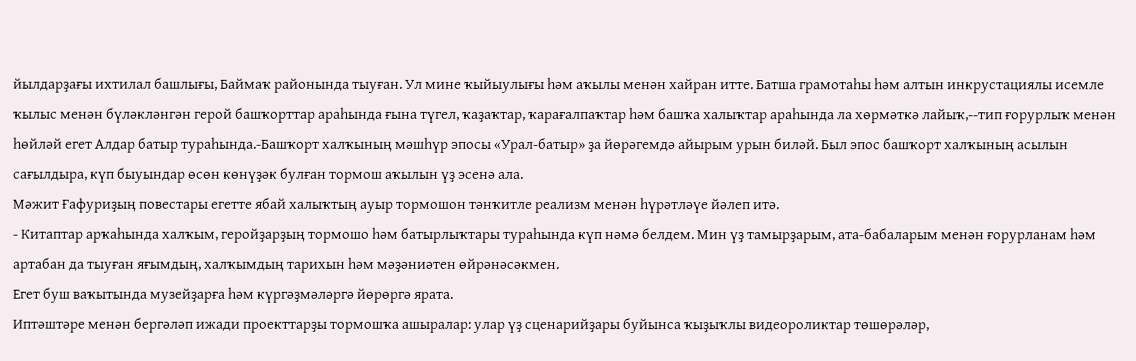йылдарҙағы ихтилал башлығы, Баймаҡ районында тыуған. Ул мине ҡыйыулығы һәм аҡылы менән хайран итте. Батша грамотаһы һәм алтын инкрустациялы исемле ҡылыс менән бүләкләнгән герой башҡорттар араһында ғына түгел, ҡаҙаҡтар, ҡарағалпаҡтар һәм башҡа халыҡтар араһында ла хөрмәткә лайыҡ,--тип ғорурлыҡ менән һөйләй егет Алдар батыр тураһында.-Башҡорт халҡының мәшһүр эпосы «Урал-батыр» ҙа йөрәгемдә айырым урын биләй. Был эпос башҡорт халҡының асылын сағылдыра, күп быуындар өсөн көнүҙәк булған тормош аҡылын үҙ эсенә ала.
Мәжит Ғафуриҙың повестары егетте ябай халыҡтың ауыр тормошон тәнҡитле реализм менән һүрәтләүе йәлеп итә.
- Китаптар арҡаһында халҡым, геройҙарҙың тормошо һәм батырлыҡтары тураһында күп нәмә белдем. Мин үҙ тамырҙарым, ата-бабаларым менән ғорурланам һәм артабан да тыуған яғымдың, халҡымдың тарихын һәм мәҙәниәтен өйрәнәсәкмен.
Егет буш ваҡытында музейҙарға һәм күргәҙмәләргә йөрөргә ярата.
Иптәштәре менән бергәләп ижади проекттарҙы тормошҡа ашыралар: улар үҙ сценарийҙары буйынса ҡыҙыҡлы видеороликтар төшөрәләр,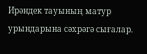Ирәндек тауының матур урындарына сәхрәгә сығалар.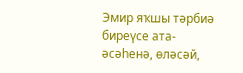Эмир яҡшы тәрбиә биреүсе ата-әсәһенә, өләсәй,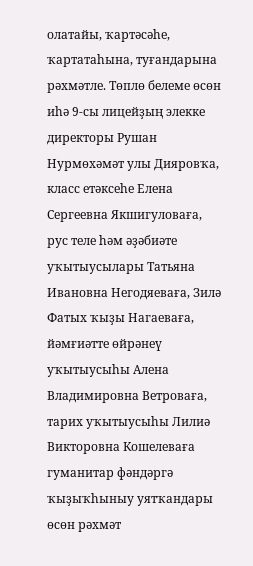олатайы, ҡартәсәһе, ҡартатаһына, туғандарына рәхмәтле. Төплө белеме өсөн иһә 9-сы лицейҙың элекке директоры Рушан Нурмөхәмәт улы Дияровҡа, класс етәксеһе Елена Сергеевна Якшигуловаға, рус теле һәм әҙәбиәте уҡытыусылары Татьяна Ивановна Негодяеваға, Зилә Фатых ҡыҙы Нагаеваға, йәмғиәтте өйрәнеү уҡытыусыһы Алена Владимировна Ветроваға, тарих уҡытыусыһы Лилиә Викторовна Кошелеваға гуманитар фәндәргә ҡыҙыҡһыныу уятҡандары өсөн рәхмәт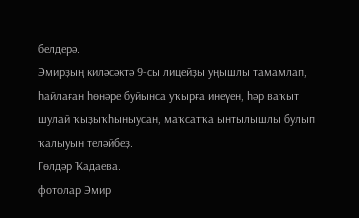белдерә.
Эмирҙың киләсәктә 9-сы лицейҙы уңышлы тамамлап, һайлаған һөнәре буйынса уҡырға инеүен, һәр ваҡыт шулай ҡыҙыҡһыныусан, маҡсатҡа ынтылышлы булып ҡалыуын теләйбеҙ.
Гөлдәр Ҡадаева.
фотолар Эмир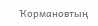Ҡормановтың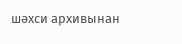шәхси архивынан